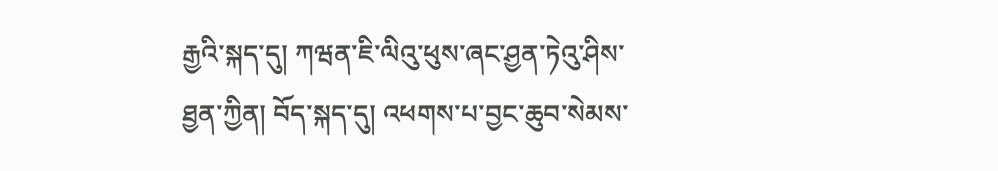རྒྱའི་སྐད་དུ། ཀཝན་ཇི་ལིའུ་ཕུས་ཞང་ཤྱན་ཏེའུ་ཤིས་ཐྱན་ཀྱིན། བོད་སྐད་དུ། འཕགས་པ་བྱང་ཆུབ་སེམས་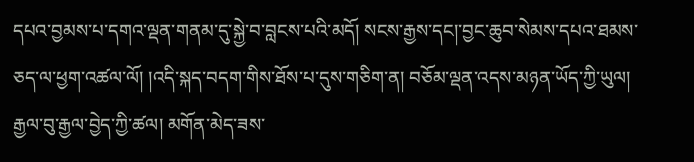དཔའ་བྱམས་པ་དགའ་ལྡན་གནམ་དུ་སྐྱེ་བ་བླངས་པའི་མདོ། སངས་རྒྱས་དང།་བྱང་ཆུབ་སེམས་དཔའ་ཐམས་ཅད་ལ་ཕྱག་འཚལ་ལོ། །འདི་སྐད་བདག་གིས་ཐོས་པ་དུས་གཅིག་ན། བཅོམ་ལྡན་འདས་མཉན་ཡོད་ཀྱི་ཡུལ། རྒྱལ་བུ་རྒྱལ་བྱེད་ཀྱི་ཚལ། མགོན་མེད་ཟས་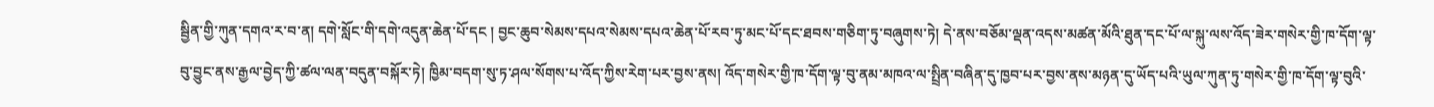སྦྱིན་གྱི་ཀུན་དགའ་ར་བ་ན། དགེ་སློང་གི་དགེ་འདུན་ཆེན་པོ་དང ། བྱང་ཆུབ་སེམས་དཔའ་སེམས་དཔའ་ཆེན་པོ་རབ་ཏུ་མང་པོ་དང་ཐབས་གཅིག་ཏུ་བཞུགས་ཏེ། དེ་ནས་བཅོམ་ལྡན་འདས་མཚན་མོའི་ཐུན་དང་པོ་ལ་སྐུ་ལས་འོད་ཟེར་གསེར་གྱི་ཁ་དོག་ལྟ་བུ་བྱུང་ནས་རྒྱལ་བྱེད་ཀྱི་ཚལ་ལན་བདུན་བསྐོར་ཏེ། ཁྱིམ་བདག་སུ་ཏ་ཤལ་སོགས་པ་འོད་ཀྱིས་རེག་པར་བྱས་ནས། འོད་གསེར་གྱི་ཁ་དོག་ལྟ་བུ་ནམ་མཁའ་ལ་སྤྲིན་བཞིན་དུ་ཁྱབ་པར་བྱས་ནས་མཉན་དུ་ཡོད་པའི་ཡུལ་ཀུན་ཏུ་གསེར་གྱི་ཁ་དོག་ལྟ་བུའི་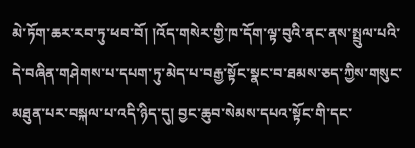མེ་ཏོག་ཆར་རབ་ཏུ་ཕབ་བོ། །འོད་གསེར་གྱི་ཁ་དོག་ལྟ་བུའི་ནང་ནས་སྤྲུལ་པའི་དེ་བཞིན་གཤེགས་པ་དཔག་ཏུ་མེད་པ་བརྒྱ་སྟོང་སྣང་བ་ཐམས་ཅད་ཀྱིས་གསུང་མཐུན་པར་བསྐལ་པ་འདི་ཉིད་དུ། བྱང་ཆུབ་སེམས་དཔའ་སྟོང་གི་དང་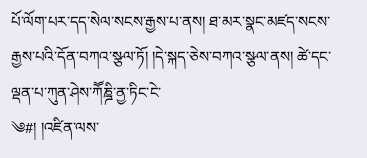པོ་ལོག་པར་དད་སེལ་སངས་རྒྱས་པ་ནས། ཐ་མར་སྣང་མཛད་སངས་རྒྱས་པའི་དོན་བཀའ་སྩལ་ཏོ། །དེ་སྐད་ཅེས་བཀའ་སྩལ་ནས། ཚེ་དང་ལྡན་པ་ཀུན་ཤེས་ཀཽཎྜི་ནྱ་ཏིང་ངེ་
༄#། །འཛིན་ལས་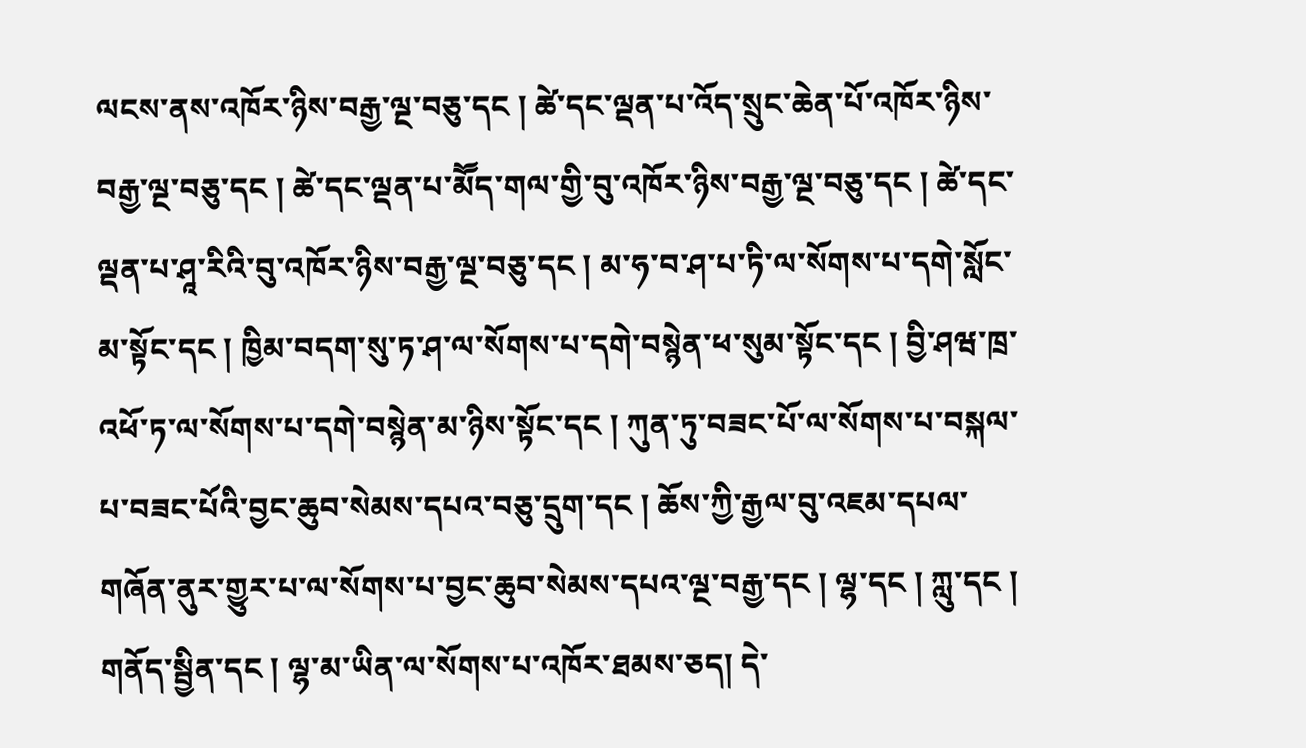ལངས་ནས་འཁོར་ཉིས་བརྒྱ་ལྔ་བཅུ་དང ། ཚེ་དང་ལྡན་པ་འོད་སྲུང་ཆེན་པོ་འཁོར་ཉིས་བརྒྱ་ལྔ་བཅུ་དང ། ཚེ་དང་ལྡན་པ་མཽད་གལ་གྱི་བུ་འཁོར་ཉིས་བརྒྱ་ལྔ་བཅུ་དང ། ཚེ་དང་ལྡན་པ་ཤཱ་རིའི་བུ་འཁོར་ཉིས་བརྒྱ་ལྔ་བཅུ་དང ། མ་ཧ་བ་ཤ་པ་ཏི་ལ་སོགས་པ་དགེ་སློང་མ་སྟོང་དང ། ཁྱིམ་བདག་སུ་ཏ་ཤ་ལ་སོགས་པ་དགེ་བསྙེན་ཕ་སུམ་སྟོང་དང ། བྱི་ཤཝ་ཁྲ་འཕོ་ཏ་ལ་སོགས་པ་དགེ་བསྙེན་མ་ཉིས་སྟོང་དང ། ཀུན་ཏུ་བཟང་པོ་ལ་སོགས་པ་བསྐལ་པ་བཟང་པོའི་བྱང་ཆུབ་སེམས་དཔའ་བཅུ་དྲུག་དང ། ཆོས་ཀྱི་རྒྱལ་བུ་འཇམ་དཔལ་གཞོན་ནུར་གྱུར་པ་ལ་སོགས་པ་བྱང་ཆུབ་སེམས་དཔའ་ལྔ་བརྒྱ་དང ། ལྷ་དང ། ཀླུ་དང ། གནོད་སྦྱིན་དང ། ལྷ་མ་ཡིན་ལ་སོགས་པ་འཁོར་ཐམས་ཅད། དེ་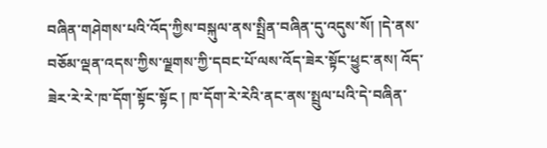བཞིན་གཤེགས་པའི་འོད་ཀྱིས་བསྐུལ་ནས་སྤྲིན་བཞིན་དུ་འདུས་སོ། །དེ་ནས་བཅོམ་ལྡན་འདས་ཀྱིས་ལྗགས་ཀྱི་དབང་པོ་ལས་འོད་ཟེར་སྟོང་ཕྱུང་ནས། འོད་ཟེར་རེ་རེ་ཁ་དོག་སྟོང་སྟོང ། ཁ་དོག་རེ་རེའི་ནང་ནས་སྤྲུལ་པའི་དེ་བཞིན་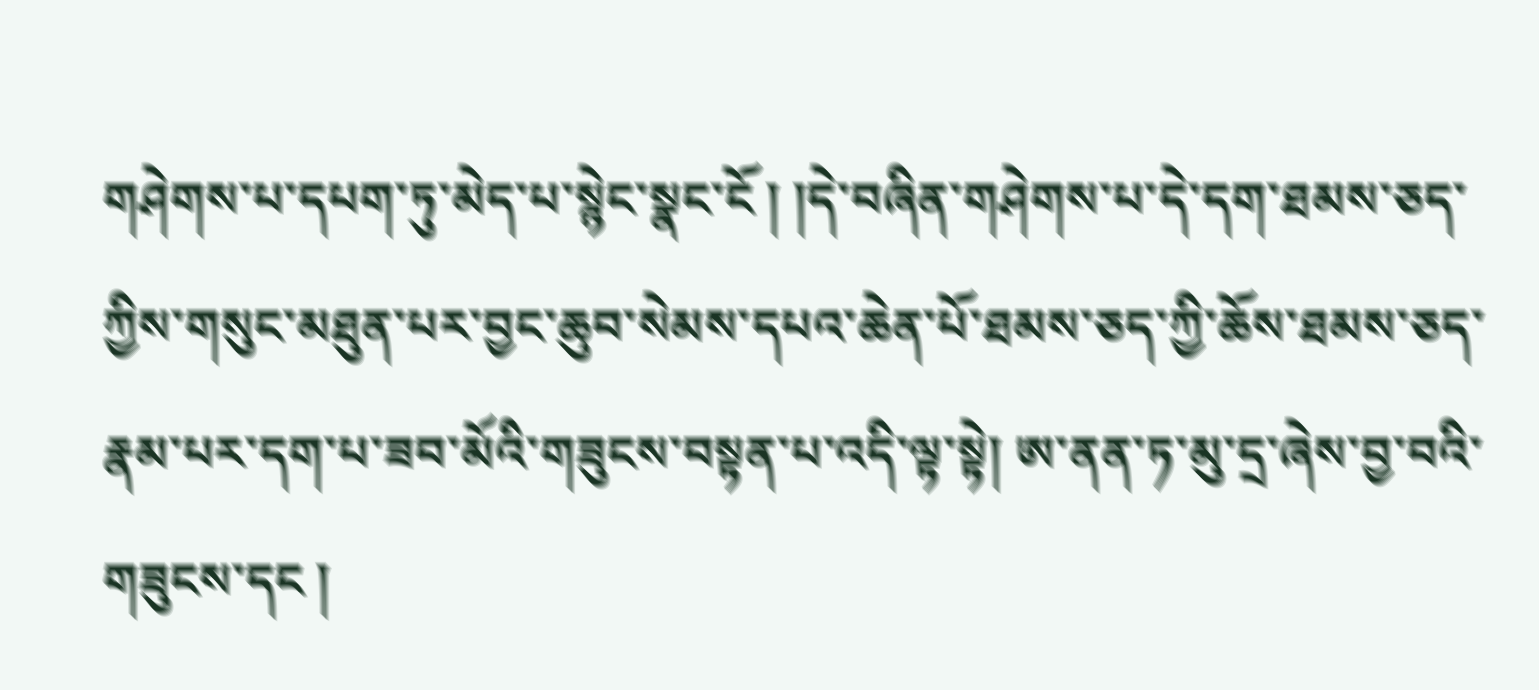གཤེགས་པ་དཔག་ཏུ་མེད་པ་སྙེང་སྣང་ངོ ། །དེ་བཞིན་གཤེགས་པ་དེ་དག་ཐམས་ཅད་ཀྱིས་གསུང་མཐུན་པར་བྱང་ཆུབ་སེམས་དཔའ་ཆེན་པོ་ཐམས་ཅད་ཀྱི་ཆོས་ཐམས་ཅད་རྣམ་པར་དག་པ་ཟབ་མོའི་གཟུངས་བསྟན་པ་འདི་ལྟ་སྟེ། ཨ་ནན་ཏ་མུ་དྲ་ཞེས་བྱ་བའི་གཟུངས་དང །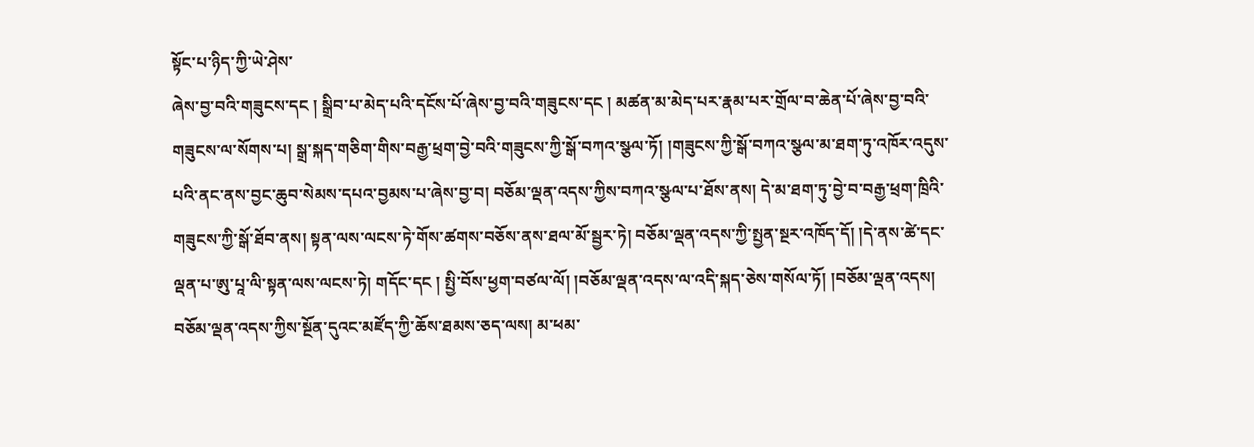སྟོང་པ་ཉིད་ཀྱི་ཡེ་ཤེས་
ཞེས་བྱ་བའི་གཟུངས་དང ། སྒྲིབ་པ་མེད་པའི་དངོས་པོ་ཞེས་བྱ་བའི་གཟུངས་དང ། མཚན་མ་མེད་པར་རྣམ་པར་གྲོལ་བ་ཆེན་པོ་ཞེས་བྱ་བའི་གཟུངས་ལ་སོགས་པ། སྒྲ་སྐད་གཅིག་གིས་བརྒྱ་ཕྲག་བྱེ་བའི་གཟུངས་ཀྱི་སྒོ་བཀའ་སྩལ་ཏོ། །གཟུངས་ཀྱི་སྒོ་བཀའ་སྩལ་མ་ཐག་ཏུ་འཁོར་འདུས་པའི་ནང་ནས་བྱང་ཆུབ་སེམས་དཔའ་བྱམས་པ་ཞེས་བྱ་བ། བཅོམ་ལྡན་འདས་ཀྱིས་བཀའ་སྩལ་པ་ཐོས་ནས། དེ་མ་ཐག་ཏུ་བྱེ་བ་བརྒྱ་ཕྲག་ཁྲིའི་གཟུངས་ཀྱི་སྒོ་ཐོབ་ནས། སྟན་ལས་ལངས་ཏེ་གོས་ཚགས་བཅོས་ནས་ཐལ་མོ་སྦྱར་ཏེ། བཅོམ་ལྡན་འདས་ཀྱི་སྤྱན་སྔར་འཁོད་དོ། །དེ་ནས་ཚེ་དང་ལྡན་པ་ཨུ་པཱ་ལི་སྟན་ལས་ལངས་ཏེ། གདོང་དང ། སྤྱི་བོས་ཕྱག་བཙལ་ལོ། །བཅོམ་ལྡན་འདས་ལ་འདི་སྐད་ཅེས་གསོལ་ཏོ། །བཅོམ་ལྡན་འདས། བཅོམ་ལྡན་འདས་ཀྱིས་སྔོན་དུའང་མཛོད་ཀྱི་ཆོས་ཐམས་ཅད་ལས། མ་ཕམ་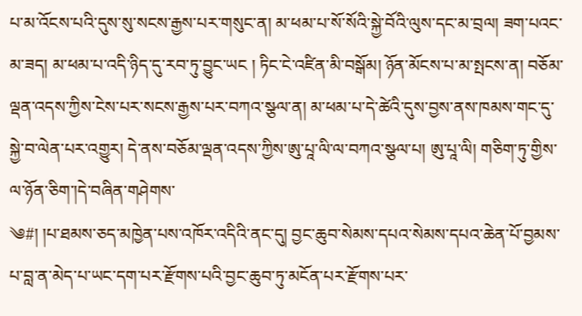པ་མ་འོངས་པའི་དུས་སུ་སངས་རྒྱས་པར་གསུང་ན། མ་ཕམ་པ་སོ་སོའི་སྐྱེ་བོའི་ལུས་དང་མ་བྲལ། ཟག་པའང་མ་ཟད། མ་ཕམ་པ་འདི་ཉིད་དུ་རབ་ཏུ་བྱུང་ཡང ། ཏིང་ངེ་འཛིན་མི་བསྒོམ། ཉོན་མོངས་པ་མ་སྤངས་ན། བཅོམ་ལྡན་འདས་ཀྱིས་ངེས་པར་སངས་རྒྱས་པར་བཀའ་སྩལ་ན། མ་ཕམ་པ་དེ་ཚེའི་དུས་བྱས་ནས་ཁམས་གང་དུ་སྐྱེ་བ་ལེན་པར་འགྱུར། དེ་ནས་བཅོམ་ལྡན་འདས་ཀྱིས་ཨུ་པཱ་ལི་ལ་བཀའ་སྩལ་པ། ཨུ་པཱ་ལི། གཅིག་ཏུ་གྱིས་ལ་ཉོན་ཅིག་།དེ་བཞིན་གཤེགས་
༄#། །པ་ཐམས་ཅད་མཁྱེན་པས་འཁོར་འདིའི་ནང་དུ། བྱང་ཆུབ་སེམས་དཔའ་སེམས་དཔའ་ཆེན་པོ་བྱམས་པ་བླ་ན་མེད་པ་ཡང་དག་པར་རྫོགས་པའི་བྱང་ཆུབ་ཏུ་མངོན་པར་རྫོགས་པར་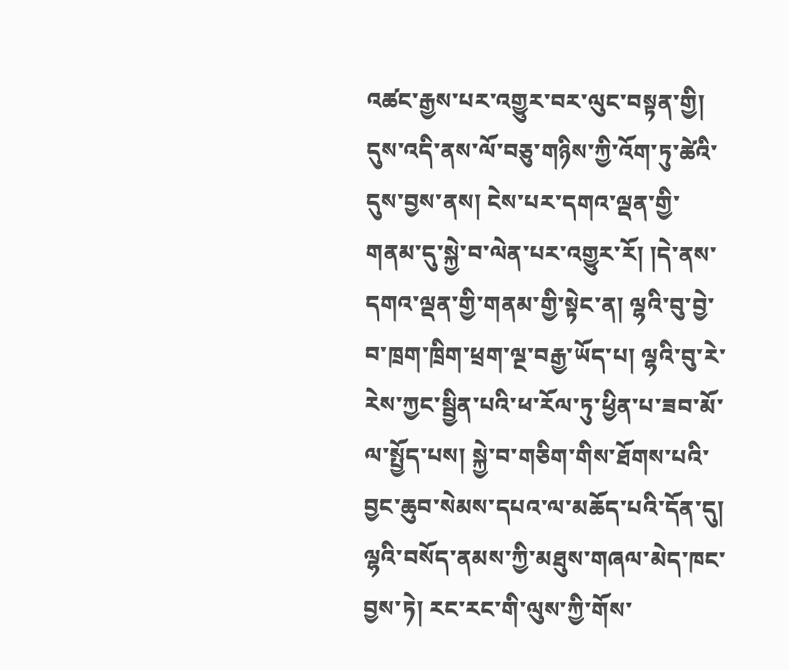འཚང་རྒྱས་པར་འགྱུར་བར་ལུང་བསྟན་གྱི། དུས་འདི་ནས་ལོ་བཅུ་གཉིས་ཀྱི་འོག་ཏུ་ཚེའི་དུས་བྱས་ནས། ངེས་པར་དགའ་ལྡན་གྱི་གནམ་དུ་སྐྱེ་བ་ལེན་པར་འགྱུར་རོ། །དེ་ནས་དགའ་ལྡན་གྱི་གནམ་གྱི་སྟེང་ན། ལྷའི་བུ་བྱེ་བ་ཁྲག་ཁྲིག་ཕྲག་ལྔ་བརྒྱ་ཡོད་པ། ལྷའི་བུ་རེ་རེས་ཀྱང་སྦྱིན་པའི་ཕ་རོལ་ཏུ་ཕྱིན་པ་ཟབ་མོ་ལ་སྤྱོད་པས། སྐྱེ་བ་གཅིག་གིས་ཐོགས་པའི་བྱང་ཆུབ་སེམས་དཔའ་ལ་མཆོད་པའི་དོན་དུ། ལྷའི་བསོད་ནམས་ཀྱི་མཐུས་གཞལ་མེད་ཁང་བྱས་ཏེ། རང་རང་གི་ལུས་ཀྱི་གོས་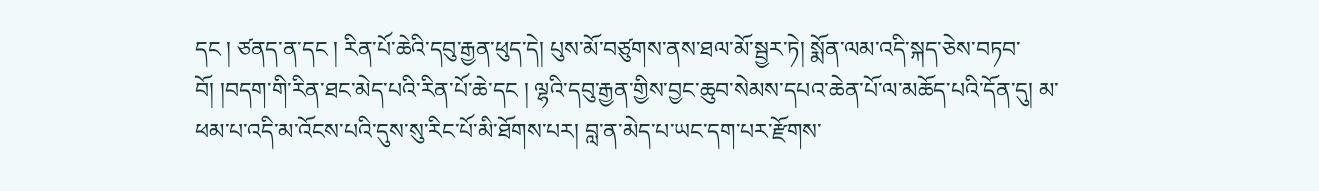དང ། ཙནད་ན་དང ། རིན་པོ་ཆེའི་དབུ་རྒྱན་ཕུད་དེ། པུས་མོ་བཙུགས་ནས་ཐལ་མོ་སྦྱར་ཏེ། སྨོན་ལམ་འདི་སྐད་ཅེས་བཏབ་བོ། །བདག་གི་རིན་ཐང་མེད་པའི་རིན་པོ་ཆེ་དང ། ལྷའི་དབུ་རྒྱན་གྱིས་བྱང་ཆུབ་སེམས་དཔའ་ཆེན་པོ་ལ་མཆོད་པའི་དོན་དུ། མ་ཕམ་པ་འདི་མ་འོངས་པའི་དུས་སུ་རིང་པོ་མི་ཐོགས་པར། བླ་ན་མེད་པ་ཡང་དག་པར་རྫོགས་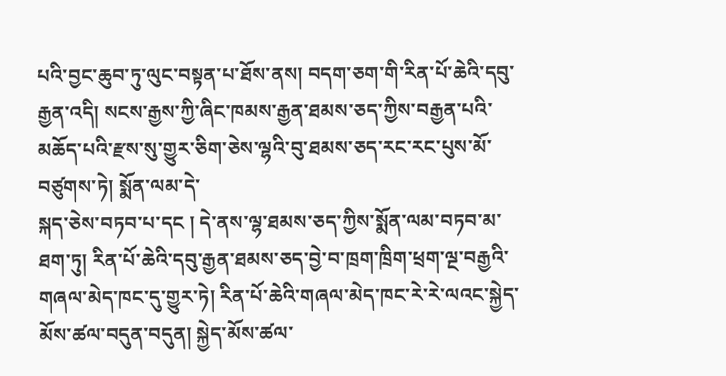པའི་བྱང་ཆུབ་ཏུ་ལུང་བསྟན་པ་ཐོས་ནས། བདག་ཅག་གི་རིན་པོ་ཆེའི་དབུ་རྒྱན་འདི། སངས་རྒྱས་ཀྱི་ཞིང་ཁམས་རྒྱན་ཐམས་ཅད་ཀྱིས་བརྒྱན་པའི་མཆོད་པའི་རྫས་སུ་གྱུར་ཅིག་ཅེས་ལྷའི་བུ་ཐམས་ཅད་རང་རང་པུས་མོ་བཙུགས་ཏེ། སྨོན་ལམ་དེ་
སྐད་ཅེས་བཏབ་པ་དང ། དེ་ནས་ལྷ་ཐམས་ཅད་ཀྱིས་སྨོན་ལམ་བཏབ་མ་ཐག་ཏུ། རིན་པོ་ཆེའི་དབུ་རྒྱན་ཐམས་ཅད་བྱེ་བ་ཁྲག་ཁྲིག་ཕྲག་ལྔ་བརྒྱའི་གཞལ་མེད་ཁང་དུ་གྱུར་ཏེ། རིན་པོ་ཆེའི་གཞལ་མེད་ཁང་རེ་རེ་ལའང་སྐྱེད་མོས་ཚལ་བདུན་བདུན། སྐྱེད་མོས་ཚལ་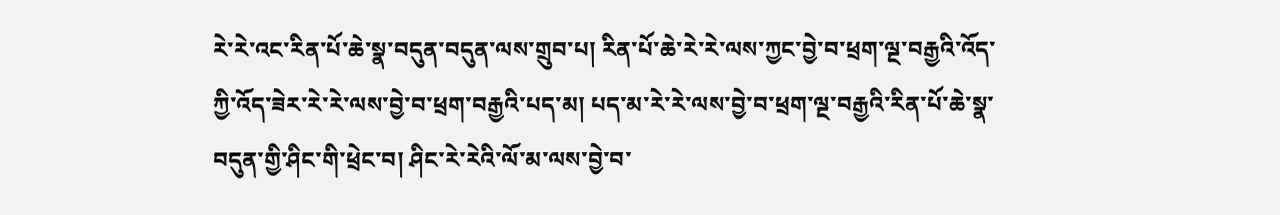རེ་རེ་འང་རིན་པོ་ཆེ་སྣ་བདུན་བདུན་ལས་གྲུབ་པ། རིན་པོ་ཆེ་རེ་རེ་ལས་ཀྱང་བྱེ་བ་ཕྲག་ལྔ་བརྒྱའི་འོད་ཀྱི་འོད་ཟེར་རེ་རེ་ལས་བྱེ་བ་ཕྲག་བརྒྱའི་པད་མ། པད་མ་རེ་རེ་ལས་བྱེ་བ་ཕྲག་ལྔ་བརྒྱའི་རིན་པོ་ཆེ་སྣ་བདུན་གྱི་ཤིང་གི་ཕྲེང་བ། ཤིང་རེ་རེའི་ལོ་མ་ལས་བྱེ་བ་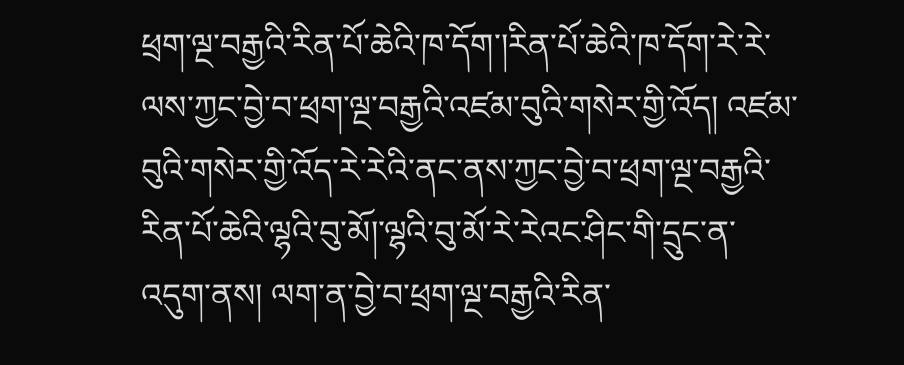ཕྲག་ལྔ་བརྒྱའི་རིན་པོ་ཆེའི་ཁ་དོག་།རིན་པོ་ཆེའི་ཁ་དོག་རེ་རེ་ལས་ཀྱང་བྱེ་བ་ཕྲག་ལྔ་བརྒྱའི་འཛམ་བུའི་གསེར་གྱི་འོད། འཛམ་བུའི་གསེར་གྱི་འོད་རེ་རེའི་ནང་ནས་ཀྱང་བྱེ་བ་ཕྲག་ལྔ་བརྒྱའི་རིན་པོ་ཆེའི་ལྷའི་བུ་མོ།་ལྷའི་བུ་མོ་རེ་རེའང་ཤིང་གི་དྲུང་ན་འདུག་ནས། ལག་ན་བྱེ་བ་ཕྲག་ལྔ་བརྒྱའི་རིན་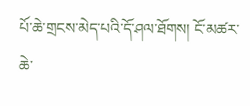པོ་ཆེ་གྲངས་མེད་པའི་དོ་ཤལ་ཐོགས། ངོ་མཚར་ཆེ་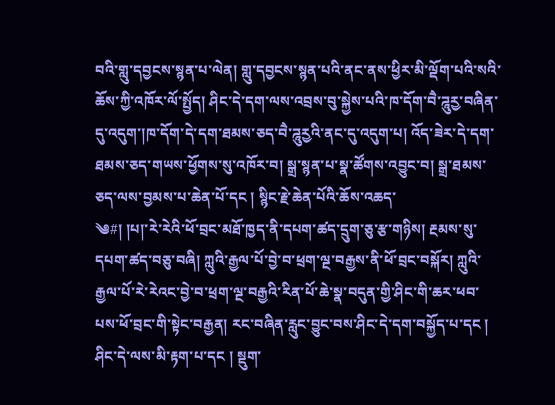བའི་གླུ་དབྱངས་སྙན་པ་ལེན། གླུ་དབྱངས་སྙན་པའི་ནང་ནས་ཕྱིར་མི་ལྡོག་པའི་སའི་ཆོས་ཀྱི་འཁོར་ལོ་སྤྱོད། ཤིང་དེ་དག་ལས་འབྲས་བུ་སྐྱེས་པའི་ཁ་དོག་བཻ་ཌཱུརྱ་བཞིན་དུ་འདུག་།ཁ་དོག་དེ་དག་ཐམས་ཅད་བཻ་ཌཱུརྱའི་ནང་དུ་འདུག་པ། འོད་ཟེར་དེ་དག་ཐམས་ཅད་གཡས་ཕྱོགས་སུ་འཁོར་བ། སྒྲ་སྙན་པ་སྣ་ཚོགས་འབྱུང་བ། སྒྲ་ཐམས་ཅད་ལས་བྱམས་པ་ཆེན་པོ་དང ། སྙིང་རྗེ་ཆེན་པོའི་ཆོས་འཆད་
༄#། །པ།་རེ་རེའི་ཕོ་བྲང་མཐོ་ཁྱད་ནི་དཔག་ཚད་དྲུག་ཅུ་རྩ་གཉིས། རྔམས་སུ་དཔག་ཚད་བཅུ་བཞི། ཀླུའི་རྒྱལ་པོ་བྱེ་བ་ཕྲག་ལྔ་བརྒྱས་ནི་ཕོ་བྲང་བསྐོར། ཀླུའི་རྒྱལ་པོ་རེ་རེའང་བྱེ་བ་ཕྲག་ལྔ་བརྒྱའི་རིན་པོ་ཆེ་སྣ་བདུན་གྱི་ཤིང་གི་ཆར་ཕབ་པས་ཕོ་བྲང་གི་སྟེང་བརྒྱན། རང་བཞིན་རླུང་བྱུང་བས་ཤིང་དེ་དག་བསྐྱོད་པ་དང ། ཤིང་དེ་ལས་མི་རྟག་པ་དང ། སྡུག་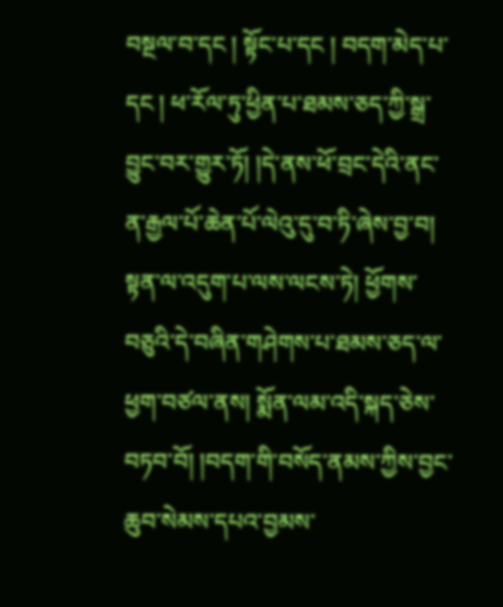བསྔལ་བ་དང ། སྟོང་པ་དང ། བདག་མེད་པ་དང ། ཕ་རོལ་ཏུ་ཕྱིན་པ་ཐམས་ཅད་ཀྱི་སྒྲ་བྱུང་བར་གྱུར་ཏོ། །དེ་ནས་ཕོ་བྲང་དེའི་ནང་ན་རྒྱལ་པོ་ཆེན་པོ་ལེའུ་དུ་བ་ཏི་ཞེས་བྱ་བ། སྟན་ལ་འདུག་པ་ལས་ལངས་ཏེ། ཕྱོགས་བཅུའི་དེ་བཞིན་གཤེགས་པ་ཐམས་ཅད་ལ་ཕྱག་བཙལ་ནས། སྨོན་ལམ་འདི་སྐད་ཅེས་བཏབ་བོ། །བདག་གི་བསོད་ནམས་ཀྱིས་བྱང་ཆུབ་སེམས་དཔའ་བྱམས་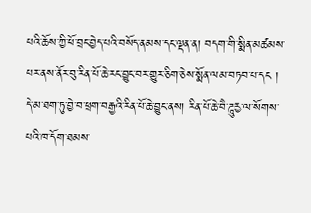པའི་ཆོས་ཀྱི་ཕོ་བྲང་བྱེད་པའི་བསོད་ནམས་དང་ལྡན་ན། བདག་གི་སྨིན་མཚམས་པར་ནས་ནོར་བུ་རིན་པོ་ཆེ་རང་བྱུང་བར་གྱུར་ཅིག་ཅེས་སྨོན་ལམ་བཏབ་པ་དང ། དེ་མ་ཐག་ཏུ་བྱེ་བ་ཕྲག་བརྒྱའི་རིན་པོ་ཆེ་བྱུང་ནས། རིན་པོ་ཆེ་བཻ་ཌཱུརྱ་ལ་སོགས་པའི་ཁ་དོག་ཐམས་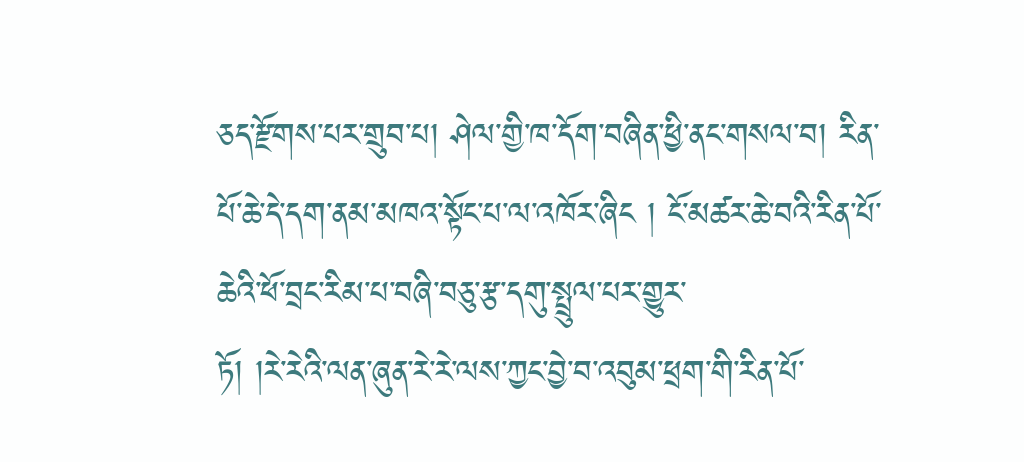ཅད་རྫོགས་པར་གྲུབ་པ། ཤེལ་གྱི་ཁ་དོག་བཞིན་ཕྱི་ནང་གསལ་བ། རིན་པོ་ཆེ་དེ་དག་ནམ་མཁའ་སྟོང་པ་ལ་འཁོར་ཞིང ། ངོ་མཚར་ཆེ་བའི་རིན་པོ་ཆེའི་ཕོ་བྲང་རིམ་པ་བཞི་བཅུ་རྩ་དགུ་སྤྲུལ་པར་གྱུར་
ཏོ། །རེ་རེའི་ལན་ཞུན་རེ་རེ་ལས་ཀྱང་བྱེ་བ་འབུམ་ཕྲག་གི་རིན་པོ་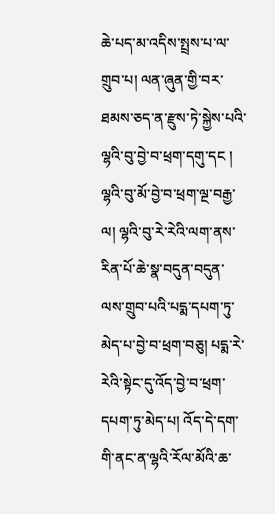ཆེ་པད་མ་འདིས་སྤྲས་པ་ལ་གྲུབ་པ། ལན་ཞུན་གྱི་བར་ཐམས་ཅད་ན་རྫུས་ཏེ་སྐྱེས་པའི་ལྷའི་བུ་བྱེ་བ་ཕྲག་དགུ་དང ། ལྷའི་བུ་མོ་བྱེ་བ་ཕྲག་ལྔ་བརྒྱ་ལ། ལྷའི་བུ་རེ་རེའི་ལག་ནས་རིན་པོ་ཆེ་སྣ་བདུན་བདུན་ལས་གྲུབ་པའི་པདྨ་དཔག་ཏུ་མེད་པ་བྱེ་བ་ཕྲག་བཅུ། པདྨ་རེ་རེའི་སྟེང་དུ་འོད་བྱེ་བ་ཕྲག་དཔག་ཏུ་མེད་པ། འོད་དེ་དག་གི་ནང་ན་ལྷའི་རོལ་མོའི་ཆ་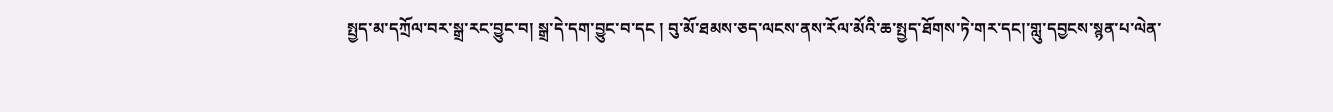སྤྱད་མ་དཀྲོལ་བར་སྒྲ་རང་བྱུང་བ། སྒྲ་དེ་དག་བྱུང་བ་དང ། བུ་མོ་ཐམས་ཅད་ལངས་ནས་རོལ་མོའི་ཆ་སྤྱད་ཐོགས་ཏེ་གར་དང།་གླུ་དབྱངས་སྙན་པ་ལེན་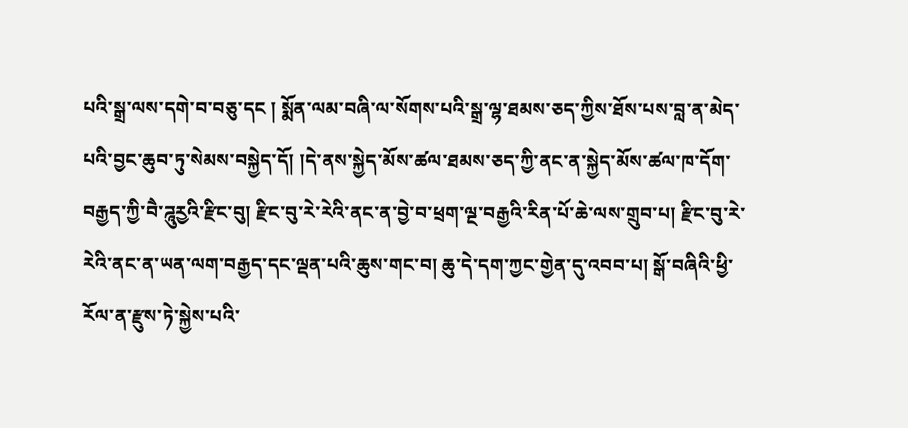པའི་སྒྲ་ལས་དགེ་བ་བཅུ་དང ། སྨོན་ལམ་བཞི་ལ་སོགས་པའི་སྒྲ་ལྷ་ཐམས་ཅད་ཀྱིས་ཐོས་པས་བླ་ན་མེད་པའི་བྱང་ཆུབ་ཏུ་སེམས་བསྐྱེད་དོ། །དེ་ནས་སྐྱེད་མོས་ཚལ་ཐམས་ཅད་ཀྱི་ནང་ན་སྐྱེད་མོས་ཚལ་ཁ་དོག་བརྒྱད་ཀྱི་བཻ་ཌཱུརྱའི་རྫིང་བུ། རྫིང་བུ་རེ་རེའི་ནང་ན་བྱེ་བ་ཕྲག་ལྔ་བརྒྱའི་རིན་པོ་ཆེ་ལས་གྲུབ་པ། རྫིང་བུ་རེ་རེའི་ནང་ན་ཡན་ལག་བརྒྱད་དང་ལྡན་པའི་ཆུས་གང་བ། ཆུ་དེ་དག་ཀྱང་གྱེན་དུ་འབབ་པ། སྒོ་བཞིའི་ཕྱི་རོལ་ན་རྫུས་ཏེ་སྐྱེས་པའི་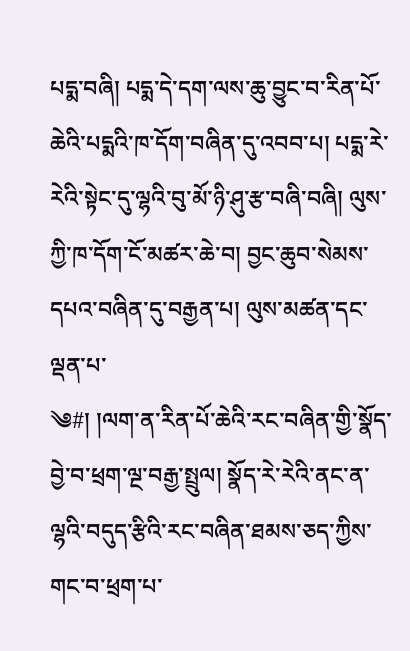པདྨ་བཞི། པདྨ་དེ་དག་ལས་ཆུ་བྱུང་བ་རིན་པོ་ཆེའི་པདྨའི་ཁ་དོག་བཞིན་དུ་འབབ་པ། པདྨ་རེ་རེའི་སྟེང་དུ་ལྷའི་བུ་མོ་ཉི་ཤུ་རྩ་བཞི་བཞི། ལུས་ཀྱི་ཁ་དོག་ངོ་མཚར་ཆེ་བ། བྱང་ཆུབ་སེམས་དཔའ་བཞིན་དུ་བརྒྱན་པ། ལུས་མཚན་དང་ལྡན་པ་
༄#། །ལག་ན་རིན་པོ་ཆེའི་རང་བཞིན་གྱི་སྣོད་བྱེ་བ་ཕྲག་ལྔ་བརྒྱ་སྤྲུལ། སྣོད་རེ་རེའི་ནང་ན་ལྷའི་བདུད་རྩིའི་རང་བཞིན་ཐམས་ཅད་ཀྱིས་གང་བ་ཕྲག་པ་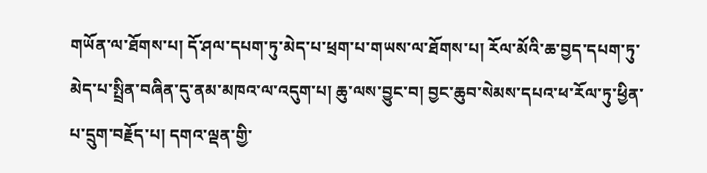གཡོན་ལ་ཐོགས་པ། དོ་ཤལ་དཔག་ཏུ་མེད་པ་ཕྲག་པ་གཡས་ལ་ཐོགས་པ། རོལ་མོའི་ཆ་བྱད་དཔག་ཏུ་མེད་པ་སྤྲིན་བཞིན་དུ་ནམ་མཁའ་ལ་འདུག་པ། ཆུ་ལས་བྱུང་བ། བྱང་ཆུབ་སེམས་དཔའ་ཕ་རོལ་ཏུ་ཕྱིན་པ་དྲུག་བརྗོད་པ། དགའ་ལྡན་གྱི་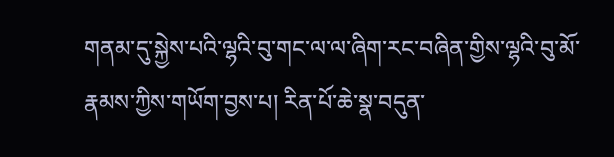གནམ་དུ་སྐྱེས་པའི་ལྷའི་བུ་གང་ལ་ལ་ཞིག་རང་བཞིན་གྱིས་ལྷའི་བུ་མོ་རྣམས་ཀྱིས་གཡོག་བྱས་པ། རིན་པོ་ཆེ་སྣ་བདུན་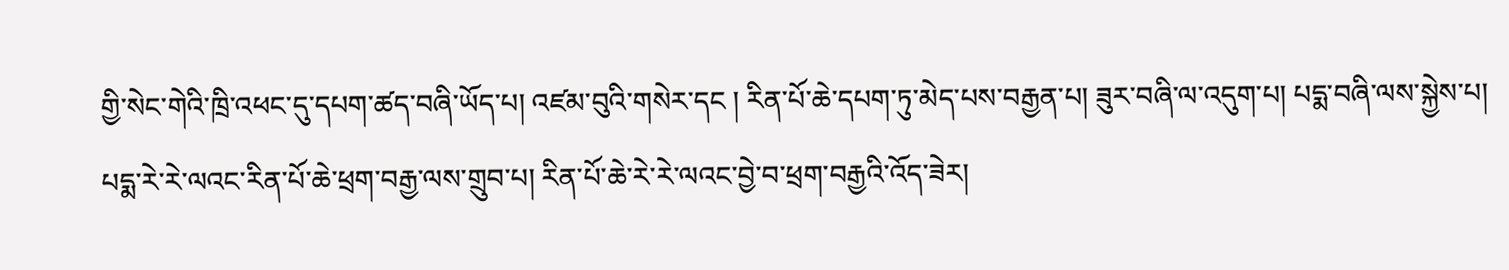གྱི་སེང་གེའི་ཁྲི་འཕང་དུ་དཔག་ཚད་བཞི་ཡོད་པ། འཛམ་བུའི་གསེར་དང ། རིན་པོ་ཆེ་དཔག་ཏུ་མེད་པས་བརྒྱན་པ། ཟུར་བཞི་ལ་འདུག་པ། པདྨ་བཞི་ལས་སྐྱེས་པ། པདྨ་རེ་རེ་ལའང་རིན་པོ་ཆེ་ཕྲག་བརྒྱ་ལས་གྲུབ་པ། རིན་པོ་ཆེ་རེ་རེ་ལའང་བྱེ་བ་ཕྲག་བརྒྱའི་འོད་ཟེར།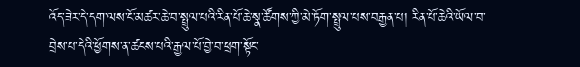འོད་ཟེར་དེ་དག་ལས་ངོ་མཚར་ཆེ་བ་སྤྲུལ་པའི་རིན་པོ་ཆེ་སྣ་ཚོགས་ཀྱི་མེ་ཏོག་སྤྲུལ་པས་བརྒྱན་པ། རིན་པོ་ཆེའི་ཡོལ་བ་བྲེས་པ་དེའི་ཕྱོགས་ན་ཚངས་པའི་རྒྱལ་པོ་བྱེ་བ་ཕྲག་སྟོང་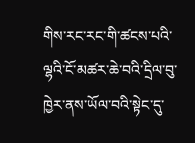གིས་རང་རང་གི་ཚངས་པའི་ལྷའི་ངོ་མཚར་ཆེ་བའི་དྲིལ་བུ་ཁྱེར་ནས་ཡོལ་བའི་སྟེང་དུ་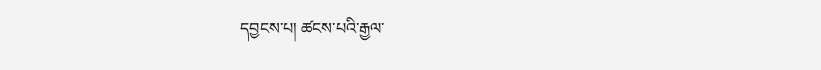དབྱངས་པ། ཚངས་པའི་རྒྱལ་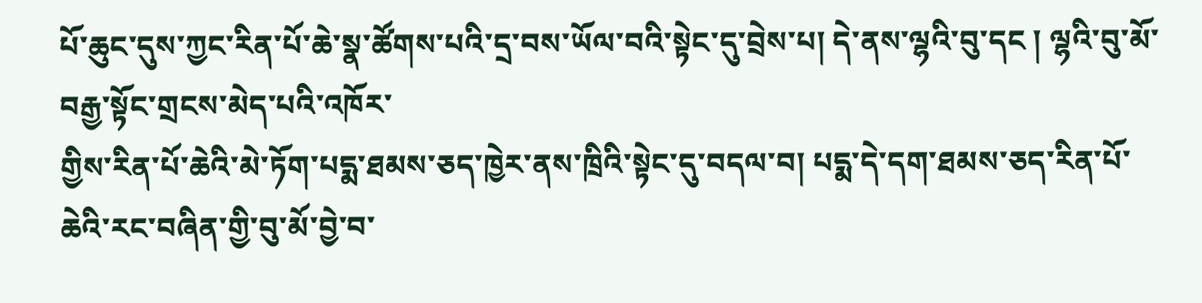པོ་ཆུང་དུས་ཀྱང་རིན་པོ་ཆེ་སྣ་ཚོགས་པའི་དྲ་བས་ཡོལ་བའི་སྟེང་དུ་བྲེས་པ། དེ་ནས་ལྷའི་བུ་དང ། ལྷའི་བུ་མོ་བརྒྱ་སྟོང་གྲངས་མེད་པའི་འཁོར་
གྱིས་རིན་པོ་ཆེའི་མེ་ཏོག་པདྨ་ཐམས་ཅད་ཁྱེར་ནས་ཁྲིའི་སྟེང་དུ་བདལ་བ། པདྨ་དེ་དག་ཐམས་ཅད་རིན་པོ་ཆེའི་རང་བཞིན་གྱི་བུ་མོ་བྱེ་བ་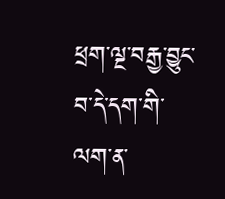ཕྲག་ལྔ་བརྒྱ་བྱུང་བ་དེ་དག་གི་ལག་ན་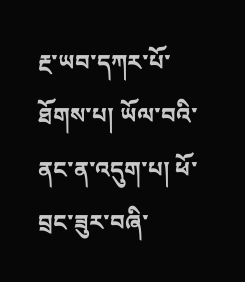རྔ་ཡབ་དཀར་པོ་ཐོགས་པ། ཡོལ་བའི་ནང་ན་འདུག་པ། ཕོ་བྲང་ཟུར་བཞི་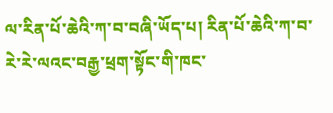ལ་རིན་པོ་ཆེའི་ཀ་བ་བཞི་ཡོད་པ། རིན་པོ་ཆེའི་ཀ་བ་རེ་རེ་ལའང་བརྒྱ་ཕྲག་སྟོང་གི་ཁང་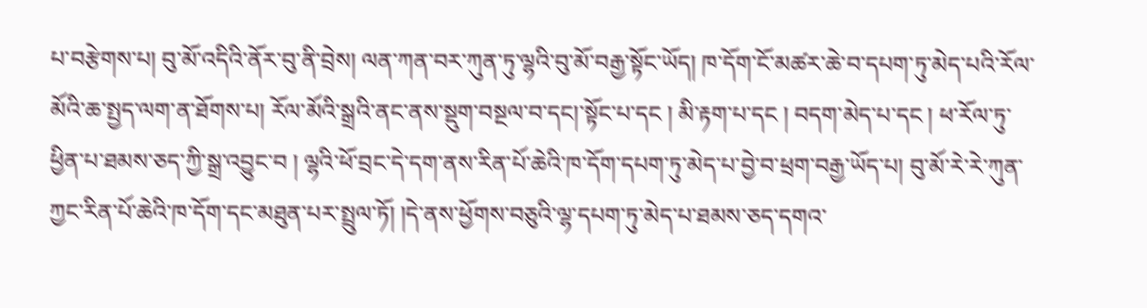པ་བརྩེགས་པ། བུ་མོ་འདིའི་ནོར་བུ་ནི་བྲེས། ལན་ཀན་བར་ཀུན་ཏུ་ལྷའི་བུ་མོ་བརྒྱ་སྟོང་ཡོད། ཁ་དོག་ངོ་མཚར་ཆེ་བ་དཔག་ཏུ་མེད་པའི་རོལ་མོའི་ཆ་སྤྱད་ལག་ན་ཐོགས་པ། རོལ་མོའི་སྒྲའི་ནང་ནས་སྡུག་བསྔལ་བ་དང།་སྟོང་པ་དང ། མི་རྟག་པ་དང ། བདག་མེད་པ་དང ། ཕ་རོལ་ཏུ་ཕྱིན་པ་ཐམས་ཅད་ཀྱི་སྒྲ་འབྱུང་བ ། ལྷའི་ཕོ་བྲང་དེ་དག་ནས་རིན་པོ་ཆེའི་ཁ་དོག་དཔག་ཏུ་མེད་པ་བྱེ་བ་ཕྲག་བརྒྱ་ཡོད་པ། བུ་མོ་རེ་རེ་ཀུན་ཀྱང་རིན་པོ་ཆེའི་ཁ་དོག་དང་མཐུན་པར་སྤྲུལ་ཏོ། །དེ་ནས་ཕྱོགས་བཅུའི་ལྷ་དཔག་ཏུ་མེད་པ་ཐམས་ཅད་དགའ་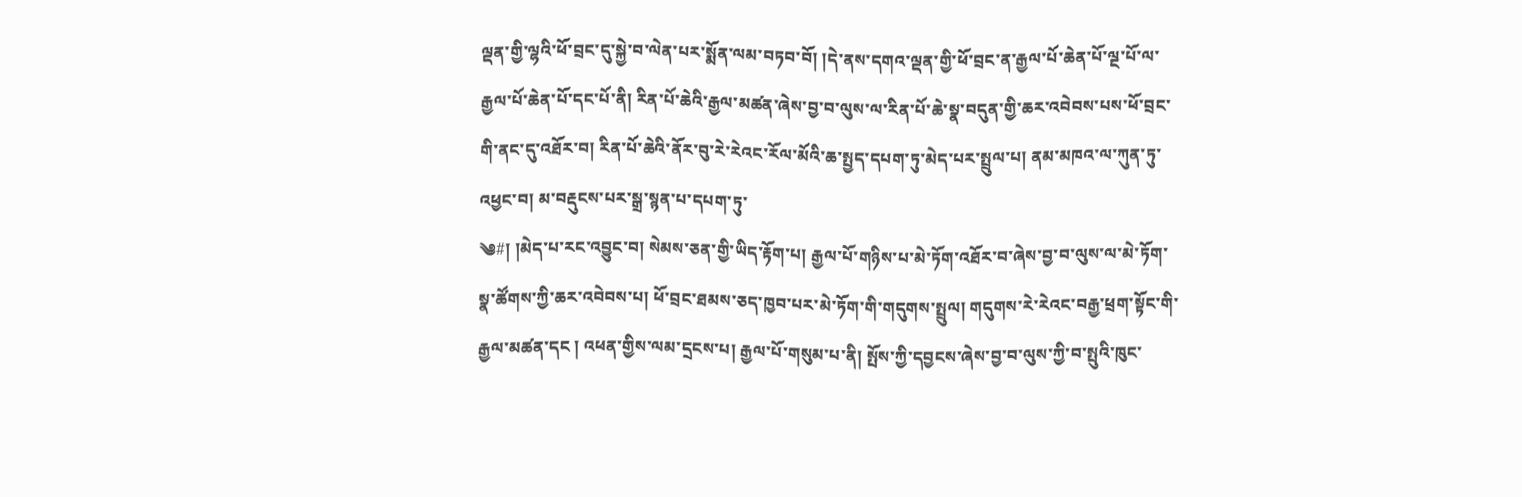ལྡན་གྱི་ལྷའི་ཕོ་བྲང་དུ་སྐྱེ་བ་ལེན་པར་སྨོན་ལམ་བཏབ་བོ། །དེ་ནས་དགའ་ལྡན་གྱི་ཕོ་བྲང་ན་རྒྱལ་པོ་ཆེན་པོ་ལྔ་པོ་ལ་རྒྱལ་པོ་ཆེན་པོ་དང་པོ་ནི། རིན་པོ་ཆེའི་རྒྱལ་མཚན་ཞེས་བྱ་བ་ལུས་ལ་རིན་པོ་ཆེ་སྣ་བདུན་གྱི་ཆར་འབེབས་པས་ཕོ་བྲང་གི་ནང་དུ་འཐོར་བ། རིན་པོ་ཆེའི་ནོར་བུ་རེ་རེའང་རོལ་མོའི་ཆ་སྤྱད་དཔག་ཏུ་མེད་པར་སྤྲུལ་པ། ནམ་མཁའ་ལ་ཀུན་ཏུ་འཕྱང་བ། མ་བརྡུངས་པར་སྒྲ་སྙན་པ་དཔག་ཏུ་
༄#། །མེད་པ་རང་འབྱུང་བ། སེམས་ཅན་གྱི་ཡིད་རྟོག་པ། རྒྱལ་པོ་གཉིས་པ་མེ་ཏོག་འཐོར་བ་ཞེས་བྱ་བ་ལུས་ལ་མེ་ཏོག་སྣ་ཚོགས་ཀྱི་ཆར་འབེབས་པ། ཕོ་བྲང་ཐམས་ཅད་ཁྱབ་པར་མེ་ཏོག་གི་གདུགས་སྤྲུལ། གདུགས་རེ་རེའང་བརྒྱ་ཕྲག་སྟོང་གི་རྒྱལ་མཚན་དང ། འཕན་གྱིས་ལམ་དྲངས་པ། རྒྱལ་པོ་གསུམ་པ་ནི། སྤོས་ཀྱི་དབྱངས་ཞེས་བྱ་བ་ལུས་ཀྱི་བ་སྤུའི་ཁུང་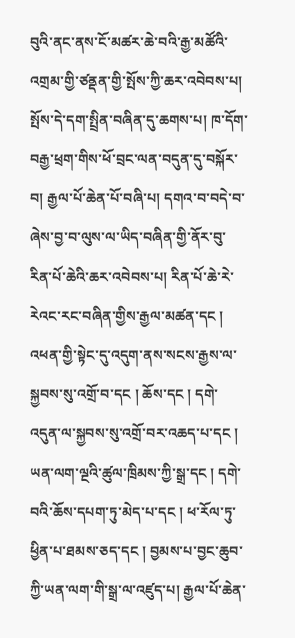བུའི་ནང་ནས་ངོ་མཚར་ཆེ་བའི་རྒྱ་མཚོའི་འགྲམ་གྱི་ཙནྡན་གྱི་སྤོས་ཀྱི་ཆར་འབེབས་པ། སྤོས་དེ་དག་སྤྲིན་བཞིན་དུ་ཆགས་པ། ཁ་དོག་བརྒྱ་ཕྲག་གིས་ཕོ་བྲང་ལན་བདུན་དུ་བསྐོར་བ། རྒྱལ་པོ་ཆེན་པོ་བཞི་པ། དགའ་བ་བདེ་བ་ཞེས་བྱ་བ་ལུས་ལ་ཡིད་བཞིན་གྱི་ནོར་བུ་རིན་པོ་ཆེའི་ཆར་འབེབས་པ། རིན་པོ་ཆེ་རེ་རེའང་རང་བཞིན་གྱིས་རྒྱལ་མཚན་དང ། འཕན་གྱི་སྟེང་དུ་འདུག་ནས་སངས་རྒྱས་ལ་སྐྱབས་སུ་འགྲོ་བ་དང ། ཆོས་དང ། དགེ་འདུན་ལ་སྐྱབས་སུ་འགྲོ་བར་འཆད་པ་དང ། ཡན་ལག་ལྔའི་ཚུལ་ཁྲིམས་ཀྱི་སྒྲ་དང ། དགེ་བའི་ཆོས་དཔག་ཏུ་མེད་པ་དང ། ཕ་རོལ་ཏུ་ཕྱིན་པ་ཐམས་ཅད་དང ། བྱམས་པ་བྱང་ཆུབ་ཀྱི་ཡན་ལག་གི་སྒྲ་ལ་འཛུད་པ། རྒྱལ་པོ་ཆེན་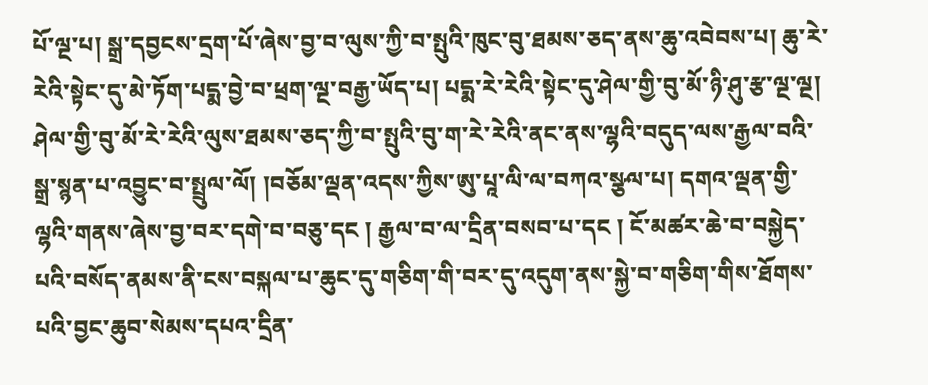པོ་ལྔ་པ། སྒྲ་དབྱངས་དྲག་པོ་ཞེས་བྱ་བ་ལུས་ཀྱི་བ་སྤུའི་ཁུང་བུ་ཐམས་ཅད་ནས་ཆུ་འབེབས་པ། ཆུ་རེ་རེའི་སྟེང་དུ་མེ་ཏོག་པདྨ་བྱེ་བ་ཕྲག་ལྔ་བརྒྱ་ཡོད་པ། པདྨ་རེ་རེའི་སྟེང་དུ་ཤེལ་གྱི་བུ་མོ་ཉི་ཤུ་རྩ་ལྔ་ལྔ།
ཤེལ་གྱི་བུ་མོ་རེ་རེའི་ལུས་ཐམས་ཅད་ཀྱི་བ་སྤུའི་བུ་ག་རེ་རེའི་ནང་ནས་ལྷའི་བདུད་ལས་རྒྱལ་བའི་སྒྲ་སྙན་པ་འབྱུང་བ་སྤྲུལ་ལོ། །བཅོམ་ལྡན་འདས་ཀྱིས་ཨུ་པཱ་ལི་ལ་བཀའ་སྩལ་པ། དགའ་ལྡན་གྱི་ལྷའི་གནས་ཞེས་བྱ་བར་དགེ་བ་བཅུ་དང ། རྒྱལ་བ་ལ་དྲིན་བསབ་པ་དང ། ངོ་མཚར་ཆེ་བ་བསྐྱེད་པའི་བསོད་ནམས་ནི་ངས་བསྐལ་པ་ཆུང་དུ་གཅིག་གི་བར་དུ་འདུག་ནས་སྐྱེ་བ་གཅིག་གིས་ཐོགས་པའི་བྱང་ཆུབ་སེམས་དཔའ་དྲིན་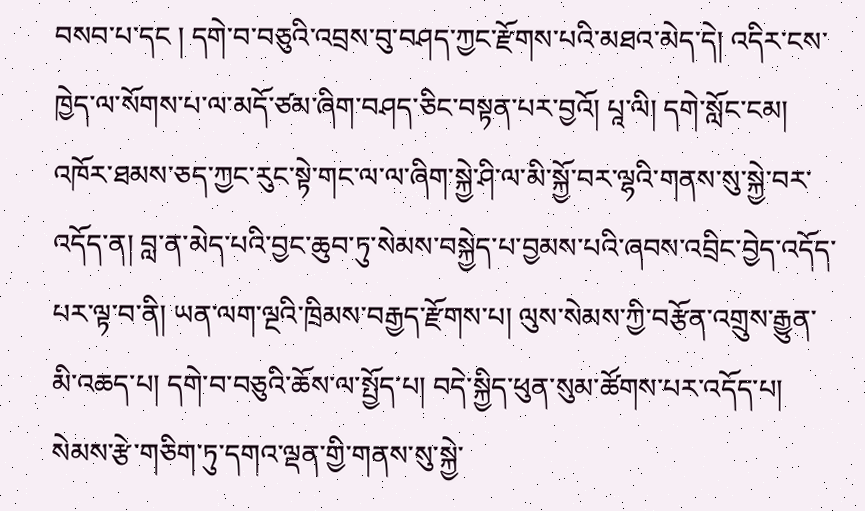བསབ་པ་དང ། དགེ་བ་བཅུའི་འབྲས་བུ་བཤད་ཀྱང་རྫོགས་པའི་མཐའ་མེད་དེ། འདིར་ངས་ཁྱེད་ལ་སོགས་པ་ལ་མདོ་ཙམ་ཞིག་བཤད་ཅིང་བསྟན་པར་བྱའོ། པཱ་ལི། དགེ་སློང་ངམ། འཁོར་ཐམས་ཅད་ཀྱང་རུང་སྟེ་གང་ལ་ལ་ཞིག་སྐྱེ་ཤི་ལ་མི་སྐྱོ་བར་ལྷའི་གནས་སུ་སྐྱེ་བར་འདོད་ན། བླ་ན་མེད་པའི་བྱང་ཆུབ་ཏུ་སེམས་བསྐྱེད་པ་བྱམས་པའི་ཞབས་འབྲིང་བྱེད་འདོད་པར་ལྟ་བ་ནི། ཡན་ལག་ལྔའི་ཁྲིམས་བརྒྱད་རྫོགས་པ། ལུས་སེམས་ཀྱི་བརྩོན་འགྲུས་རྒྱུན་མི་འཆད་པ། དགེ་བ་བཅུའི་ཆོས་ལ་སྤྱོད་པ། བདེ་སྐྱིད་ཕུན་སུམ་ཚོགས་པར་འདོད་པ། སེམས་རྩེ་གཅིག་ཏུ་དགའ་ལྡན་གྱི་གནས་སུ་སྐྱེ་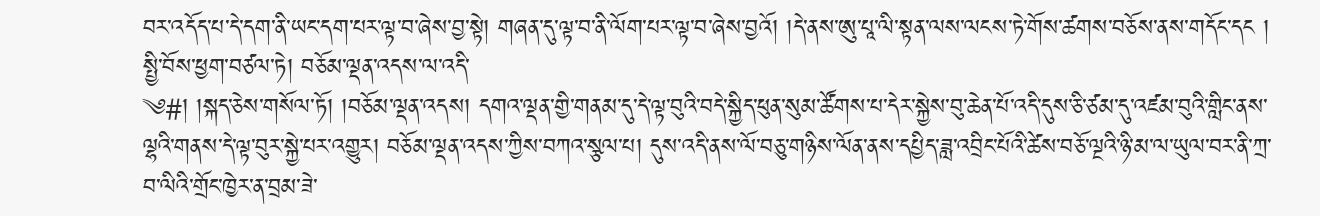བར་འདོད་པ་དེ་དག་ནི་ཡང་དག་པར་ལྟ་བ་ཞེས་བྱ་སྟེ། གཞན་དུ་ལྟ་བ་ནི་ལོག་པར་ལྟ་བ་ཞེས་བྱའོ། །དེ་ནས་ཨུ་པཱ་ལི་སྟན་ལས་ལངས་ཏེ་གོས་ཚགས་བཅོས་ནས་གདོང་དང ། སྤྱི་བོས་ཕྱག་བཙལ་ཏེ། བཅོམ་ལྡན་འདས་ལ་འདི་
༄#། །སྐད་ཅེས་གསོལ་ཏོ། །བཅོམ་ལྡན་འདས། དགའ་ལྡན་གྱི་གནམ་དུ་དེ་ལྟ་བུའི་བདེ་སྐྱིད་ཕུན་སུམ་ཚོགས་པ་དེར་སྐྱེས་བུ་ཆེན་པོ་འདི་དུས་ཅི་ཙམ་དུ་འཛམ་བུའི་གླིང་ནས་ལྷའི་གནས་དེ་ལྟ་བུར་སྐྱེ་པར་འགྱུར། བཅོམ་ལྡན་འདས་ཀྱིས་བཀའ་སྩལ་པ། དུས་འདི་ནས་ལོ་བཅུ་གཉིས་ལོན་ནས་དཔྱིད་ཟླ་འབྲིང་པོའི་ཚེས་བཅོ་ལྔའི་ཉི་མ་ལ་ཡུལ་བར་ནི་ཀྲ་བ་ལིའི་གྲོང་ཁྱེར་ན་བྲམ་ཟེ་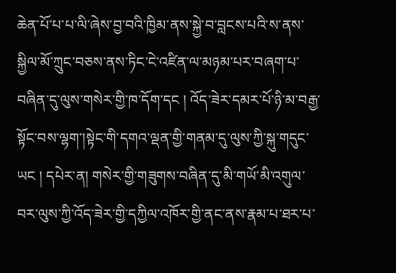ཆེན་པོ་པ་པ་ལི་ཞེས་བྱ་བའི་ཁྱིམ་ནས་སྐྱེ་བ་བླངས་པའི་ས་ནས་སྐྱིལ་མོ་ཀྲུང་བཅས་ནས་ཏིང་ངེ་འཛིན་ལ་མཉམ་པར་བཞག་པ་བཞིན་དུ་ལུས་གསེར་གྱི་ཁ་དོག་དང ། འོད་ཟེར་དམར་པོ་ཉི་མ་བརྒྱ་སྟོང་བས་ལྷག་།སྟེང་གི་དགའ་ལྡན་གྱི་གནམ་དུ་ལུས་ཀྱི་སྐུ་གདུང་ཡང ། དཔེར་ན། གསེར་གྱི་གཟུགས་བཞིན་དུ་མི་གཡོ་མི་འགུལ་བར་ལུས་ཀྱི་འོད་ཟེར་གྱི་དཀྱིལ་འཁོར་གྱི་ནང་ནས་རྣམ་པ་ཐར་པ་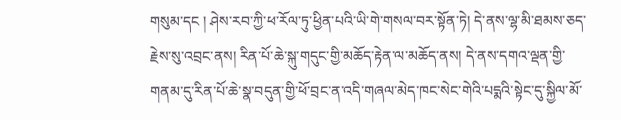གསུམ་དང ། ཤེས་རབ་ཀྱི་ཕ་རོལ་ཏུ་ཕྱིན་པའི་ཡི་གེ་གསལ་བར་སྟོན་ཏེ། དེ་ནས་ལྷ་མི་ཐམས་ཅད་རྗེས་སུ་འབྲང་ནས། རིན་པོ་ཆེ་སྐུ་གདུང་གྱི་མཆོད་རྟེན་ལ་མཆོད་ནས། དེ་ནས་དགའ་ལྡན་གྱི་གནམ་དུ་རིན་པོ་ཆེ་སྣ་བདུན་གྱི་ཕོ་བྲང་ན་འདི་གཞལ་མེད་ཁང་སེང་གེའི་པདྨའི་སྟེང་དུ་སྐྱིལ་མོ་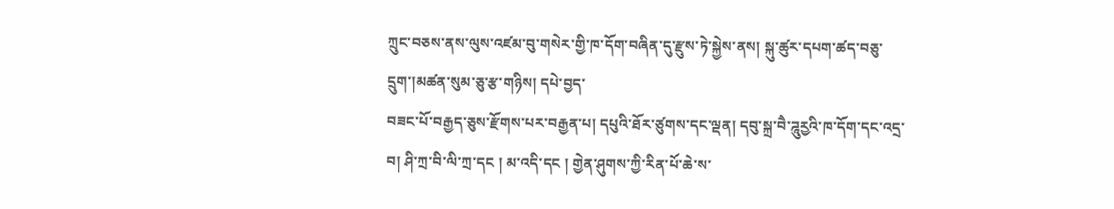ཀྲུང་བཅས་ནས་ལུས་འཛམ་བུ་གསེར་གྱི་ཁ་དོག་བཞིན་དུ་རྫུས་ཏེ་སྐྱེས་ནས། སྐུ་ཚུར་དཔག་ཚད་བཅུ་དྲུག་།མཚན་སུམ་ཅུ་རྩ་གཉིས། དཔེ་བྱད་
བཟང་པོ་བརྒྱད་ཅུས་རྫོགས་པར་བརྒྱན་པ། དཔུའི་ཐོར་ཙུགས་དང་ལྡན། དབུ་སྐྲ་བཻ་ཌཱུརྱའི་ཁ་དོག་དང་འདྲ་བ། ཤི་ཀྲ་བི་ལི་ཀྲ་དང ། མ་འདི་དང ། གྱེན་ཤུགས་ཀྱི་རིན་པོ་ཆེ་ས་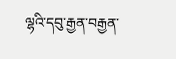ལྷའི་དབུ་རྒྱན་བརྒྱན་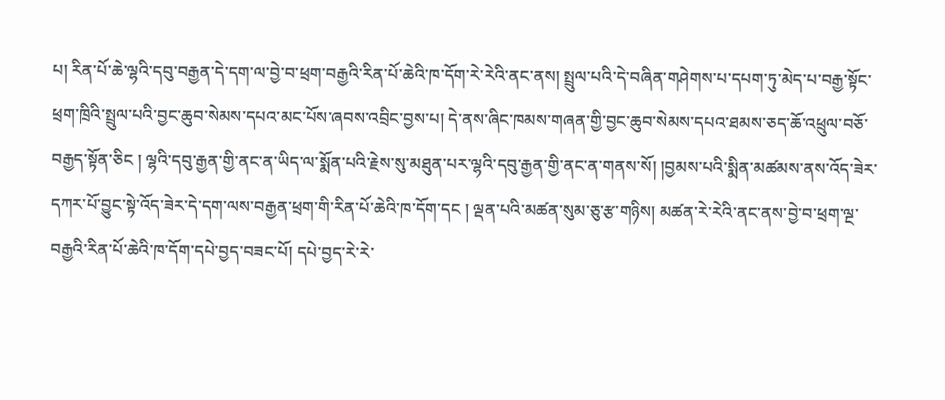པ། རིན་པོ་ཆེ་ལྷའི་དབུ་བརྒྱན་དེ་དག་ལ་བྱེ་བ་ཕྲག་བརྒྱའི་རིན་པོ་ཆེའི་ཁ་དོག་རེ་རེའི་ནང་ནས། སྤྲུལ་པའི་དེ་བཞིན་གཤེགས་པ་དཔག་ཏུ་མེད་པ་བརྒྱ་སྟོང་ཕྲག་ཁྲིའི་སྤྲུལ་པའི་བྱང་ཆུབ་སེམས་དཔའ་མང་པོས་ཞབས་འབྲིང་བྱས་པ། དེ་ནས་ཞིང་ཁམས་གཞན་གྱི་བྱང་ཆུབ་སེམས་དཔའ་ཐམས་ཅད་ཆོ་འཕྲུལ་བཅོ་བརྒྱད་སྟོན་ཅིང ། ལྷའི་དབུ་རྒྱན་གྱི་ནང་ན་ཡིད་ལ་སྨོན་པའི་རྗེས་སུ་མཐུན་པར་ལྷའི་དབུ་རྒྱན་གྱི་ནང་ན་གནས་སོ། །བྱམས་པའི་སྨིན་མཚམས་ནས་འོད་ཟེར་དཀར་པོ་བྱུང་སྟེ་འོད་ཟེར་དེ་དག་ལས་བརྒྱན་ཕྲག་གི་རིན་པོ་ཆེའི་ཁ་དོག་དང ། ལྡན་པའི་མཚན་སུམ་ཅུ་རྩ་གཉིས། མཚན་རེ་རེའི་ནང་ནས་བྱེ་བ་ཕྲག་ལྔ་བརྒྱའི་རིན་པོ་ཆེའི་ཁ་དོག་དཔེ་བྱད་བཟང་པོ། དཔེ་བྱད་རེ་རེ་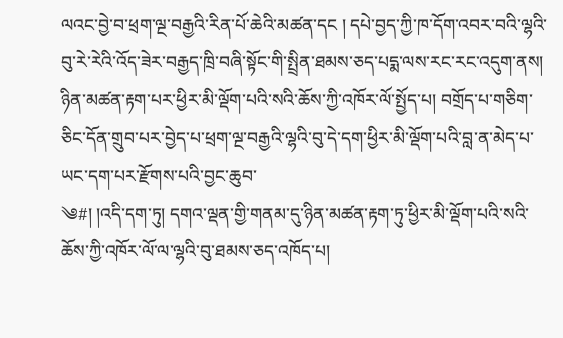ལའང་བྱེ་བ་ཕྲག་ལྔ་བརྒྱའི་རིན་པོ་ཆེའི་མཚན་དང ། དཔེ་བྱད་ཀྱི་ཁ་དོག་འབར་བའི་ལྷའི་བུ་རེ་རེའི་འོད་ཟེར་བརྒྱད་ཁྲི་བཞི་སྟོང་གི་སྤྲིན་ཐམས་ཅད་པདྨ་ལས་རང་རང་འདུག་ནས། ཉིན་མཚན་རྟག་པར་ཕྱིར་མི་ལྡོག་པའི་སའི་ཆོས་ཀྱི་འཁོར་ལོ་སྤྱོད་པ། བགྲོད་པ་གཅིག་ཅིང་དོན་གྲུབ་པར་བྱེད་པ་ཕྲག་ལྔ་བརྒྱའི་ལྷའི་བུ་དེ་དག་ཕྱིར་མི་ལྡོག་པའི་བླ་ན་མེད་པ་ཡང་དག་པར་རྫོགས་པའི་བྱང་ཆུབ་
༄#། །འདི་དག་ཏུ། དགའ་ལྡན་གྱི་གནམ་དུ་ཉིན་མཚན་རྟག་ཏུ་ཕྱིར་མི་ལྡོག་པའི་སའི་ཆོས་ཀྱི་འཁོར་ལོ་ལ་ལྷའི་བུ་ཐམས་ཅད་འཁོད་པ།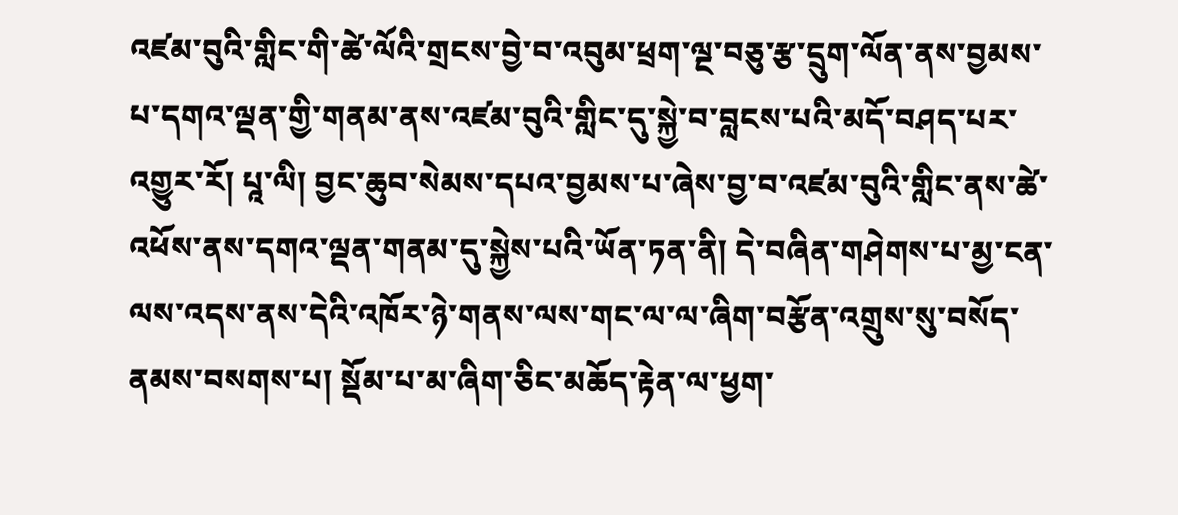འཛམ་བུའི་གླིང་གི་ཚེ་ལོའི་གྲངས་བྱེ་བ་འབུམ་ཕྲག་ལྔ་བཅུ་རྩ་དྲུག་ལོན་ནས་བྱམས་པ་དགའ་ལྡན་གྱི་གནམ་ནས་འཛམ་བུའི་གླིང་དུ་སྐྱེ་བ་བླངས་པའི་མདོ་བཤད་པར་འགྱུར་རོ། པཱ་ལི། བྱང་ཆུབ་སེམས་དཔའ་བྱམས་པ་ཞེས་བྱ་བ་འཛམ་བུའི་གླིང་ནས་ཚེ་འཕོས་ནས་དགའ་ལྡན་གནམ་དུ་སྐྱེས་པའི་ཡོན་ཏན་ནི། དེ་བཞིན་གཤེགས་པ་མྱ་ངན་ལས་འདས་ནས་དེའི་འཁོར་ཉེ་གནས་ལས་གང་ལ་ལ་ཞིག་བརྩོན་འགྲུས་སུ་བསོད་ནམས་བསགས་པ། སྡོམ་པ་མ་ཞིག་ཅིང་མཆོད་རྟེན་ལ་ཕྱག་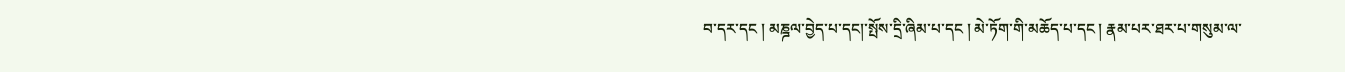བ་དར་དང ། མཎྜལ་བྱེད་པ་དང།་སྤོས་དྲི་ཞིམ་པ་དང ། མེ་ཏོག་གི་མཆོད་པ་དང ། རྣམ་པར་ཐར་པ་གསུམ་ལ་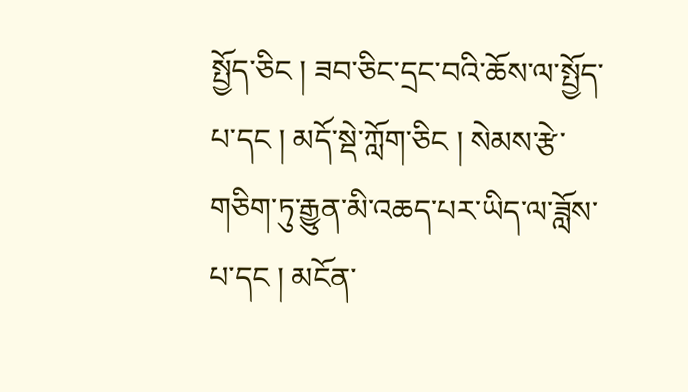སྤྱོད་ཅིང ། ཟབ་ཅིང་དྲང་བའི་ཆོས་ལ་སྤྱོད་པ་དང ། མདོ་སྡེ་ཀློག་ཅིང ། སེམས་རྩེ་གཅིག་ཏུ་རྒྱུན་མི་འཆད་པར་ཡིད་ལ་ཟློས་པ་དང ། མངོན་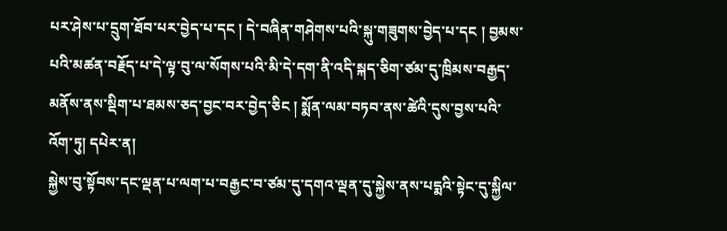པར་ཤེས་པ་དྲུག་ཐོབ་པར་བྱེད་པ་དང ། དེ་བཞིན་གཤེགས་པའི་སྐུ་གཟུགས་བྱེད་པ་དང ། བྱམས་པའི་མཚན་བརྗོད་པ་དེ་ལྟ་བུ་ལ་སོགས་པའི་མི་དེ་དག་ནི་འདི་སྐད་ཅིག་ཙམ་དུ་ཁྲིམས་བརྒྱད་མནོས་ནས་སྡིག་པ་ཐམས་ཅད་བྱང་བར་བྱེད་ཅིང ། སྨོན་ལམ་བཏབ་ནས་ཚེའི་དུས་བྱས་པའི་འོག་ཏུ། དཔེར་ན།
སྐྱེས་བུ་སྟོབས་དང་ལྡན་པ་ལག་པ་བརྒྱང་བ་ཙམ་དུ་དགའ་ལྡན་དུ་སྐྱེས་ནས་པདྨའི་སྟེང་དུ་སྐྱིལ་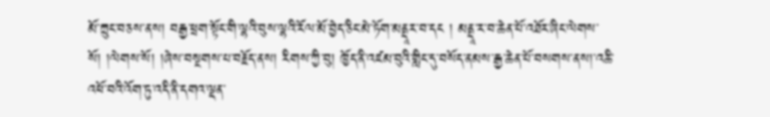མོ་ཀྲུང་བཅས་ནས། བརྒྱ་ཕྲག་སྟོང་གི་ལྷའི་བུས་ལྷའི་རོལ་མོ་བྱེད་ཅིང་མེ་ཏོག་མནྡཱར་བ་དང ། མནྡཱ་ར་བ་ཆེན་པོ་འཐོར་ཞིང་ལེགས་སོ། །ལེགས་སོ། །ཞེས་བསྔགས་པ་བརྗོད་ནས། རིགས་ཀྱི་བུ། ཁྱོད་ནི་འཛམ་བུའི་གླིང་དུ་བསོད་ནམས་རྒྱ་ཆེན་པོ་བསགས་ནས།་འཆི་འཕོ་བའི་འོག་ཏུ་འདི་ནི་དགའ་ལྡན་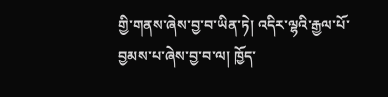གྱི་གནས་ཞེས་བྱ་བ་ཡིན་ཏེ། འདིར་ལྷའི་རྒྱལ་པོ་བྱམས་པ་ཞེས་བྱ་བ་ལ། ཁྱོད་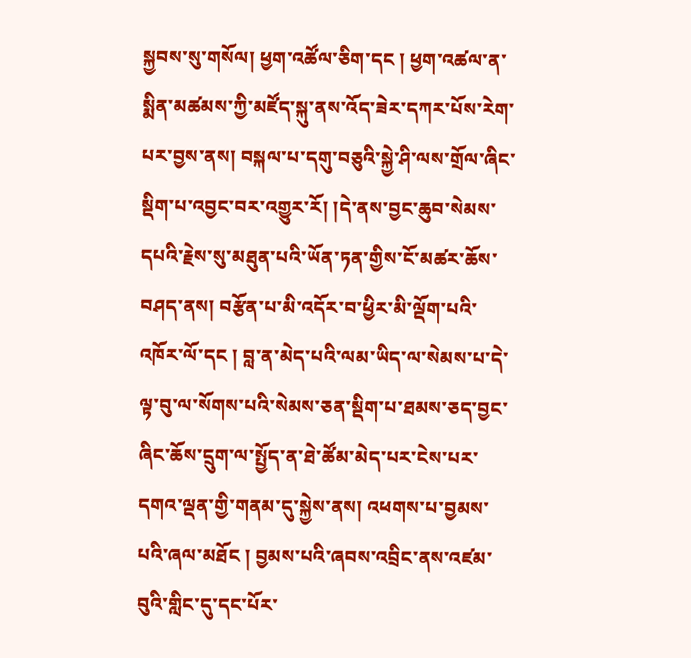སྐྱབས་སུ་གསོལ། ཕྱག་འཚོལ་ཅིག་དང ། ཕྱག་འཚལ་ན་སྨིན་མཚམས་ཀྱི་མཛོད་སྐུ་ནས་འོད་ཟེར་དཀར་པོས་རེག་པར་བྱས་ནས། བསྐལ་པ་དགུ་བཅུའི་སྐྱེ་ཤི་ལས་གྲོལ་ཞིང་སྡིག་པ་འབྱང་བར་འགྱུར་རོ། །དེ་ནས་བྱང་ཆུབ་སེམས་དཔའི་རྗེས་སུ་མཐུན་པའི་ཡོན་ཏན་གྱིས་ངོ་མཚར་ཆོས་བཤད་ནས། བརྩོན་པ་མི་འདོར་བ་ཕྱིར་མི་ལྡོག་པའི་འཁོར་ལོ་དང ། བླ་ན་མེད་པའི་ལམ་ཡིད་ལ་སེམས་པ་དེ་ལྟ་བུ་ལ་སོགས་པའི་སེམས་ཅན་སྡིག་པ་ཐམས་ཅད་བྱང་ཞིང་ཆོས་དྲུག་ལ་སྤྱོད་ན་ཐེ་ཚོམ་མེད་པར་ངེས་པར་དགའ་ལྡན་གྱི་གནམ་དུ་སྐྱེས་ནས། འཕགས་པ་བྱམས་པའི་ཞལ་མཐོང ། བྱམས་པའི་ཞབས་འབྲིང་ནས་འཛམ་བུའི་གླིང་དུ་དང་པོར་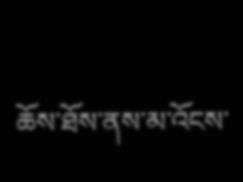ཆོས་ཐོས་ནས་མ་འོངས་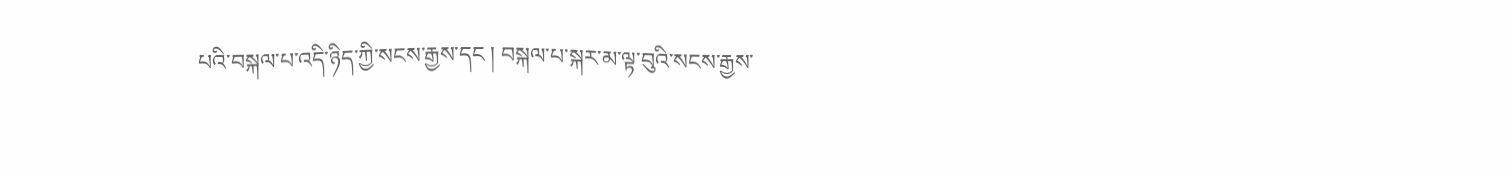པའི་བསྐལ་པ་འདི་ཉིད་ཀྱི་སངས་རྒྱས་དང ། བསྐལ་པ་སྐར་མ་ལྟ་བུའི་སངས་རྒྱས་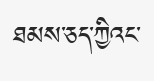ཐམས་ཅད་ཀྱིའང་